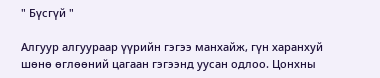" Бүсгүй "

Алгуур алгуураар үүрийн гэгээ манхайж, гүн харанхуй шөнө өглөөний цагаан гэгээнд уусан одлоо. Цонхны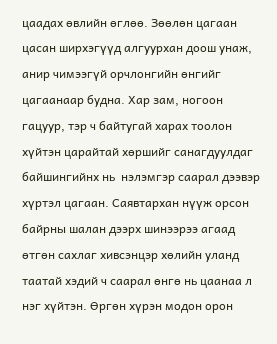цаадах өвлийн өглөө. Зөөлөн цагаан цасан ширхэгүүд алгуурхан доош унаж, анир чимээгүй орчлонгийн өнгийг цагаанаар будна. Хар зам, ногоон гацуур, тэр ч байтугай харах тоолон хүйтэн царайтай хөршийг санагдуулдаг  байшингийнх нь  нэлэмгэр саарал дээвэр хүртэл цагаан. Саявтархан нүүж орсон байрны шалан дээрх шинээрээ агаад өтгөн сахлаг хивсэнцэр хөлийн уланд таатай хэдий ч саарал өнгө нь цаанаа л нэг хүйтэн. Өргөн хүрэн модон орон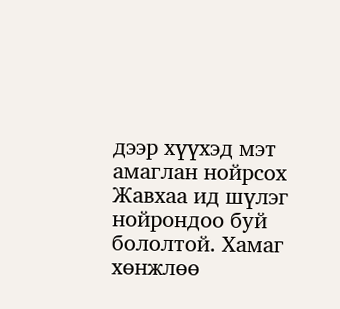дээр хүүхэд мэт амаглан нойрсох Жавхаа ид шүлэг нойрондоо буй бололтой. Хамаг хөнжлөө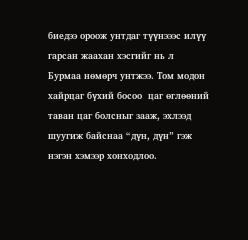биедээ ороож унтдаг түүнэээс илүү гарсан жаахан хэсгийг нь л  Бурмаа нөмөрч унтжээ. Том модон хайрцаг бүхий босоо  цаг өглөөний таван цаг болсныг зааж, эхлээд шуугиж байснаа “дүн, дүн” гэж нэгэн хэмээр хонходлоо.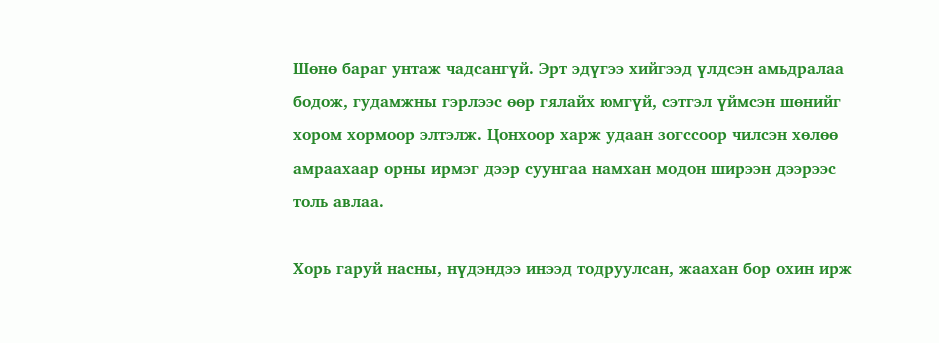Шөнө бараг унтаж чадсангүй. Эрт эдүгээ хийгээд үлдсэн амьдралаа бодож, гудамжны гэрлээс өөр гялайх юмгүй, сэтгэл үймсэн шөнийг хором хормоор элтэлж. Цонхоор харж удаан зогссоор чилсэн хөлөө амраахаар орны ирмэг дээр суунгаа намхан модон ширээн дээрээс толь авлаа.

Хорь гаруй насны, нүдэндээ инээд тодруулсан, жаахан бор охин ирж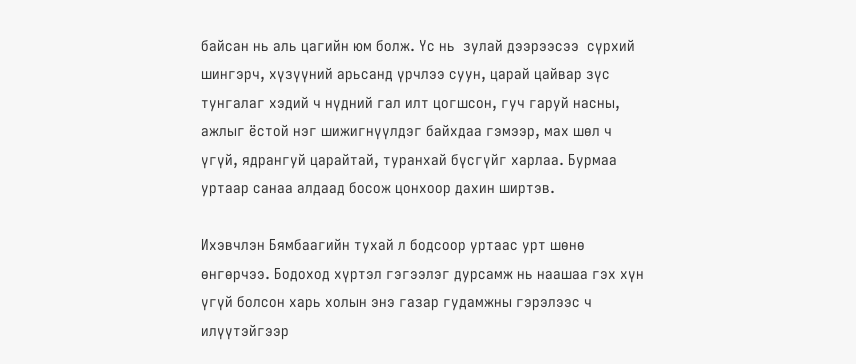байсан нь аль цагийн юм болж. Үс нь  зулай дээрээсээ  сүрхий шингэрч, хүзүүний арьсанд үрчлээ суун, царай цайвар зүс тунгалаг хэдий ч нүдний гал илт цогшсон, гуч гаруй насны, ажлыг ёстой нэг шижигнүүлдэг байхдаа гэмээр, мах шөл ч үгүй, ядрангуй царайтай, туранхай бүсгүйг харлаа. Бурмаа уртаар санаа алдаад босож цонхоор дахин ширтэв.

Ихэвчлэн Бямбаагийн тухай л бодсоор уртаас урт шөнө өнгөрчээ. Бодоход хүртэл гэгээлэг дурсамж нь наашаа гэх хүн үгүй болсон харь холын энэ газар гудамжны гэрэлээс ч илүүтэйгээр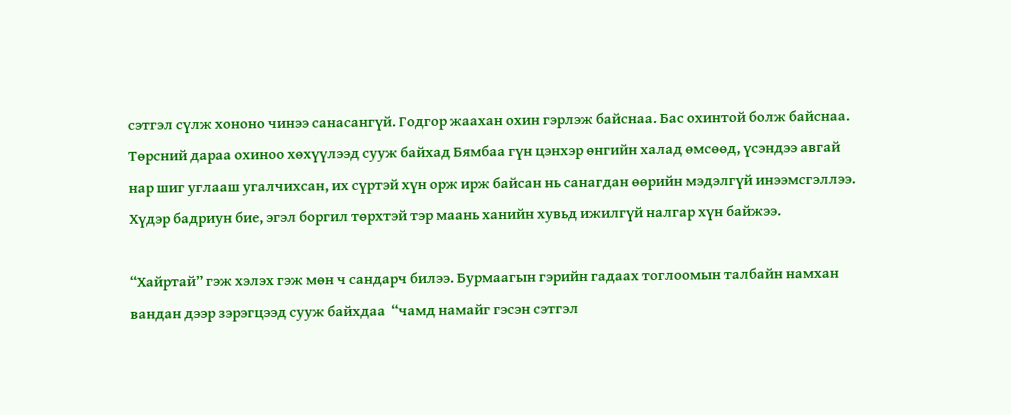сэтгэл сүлж хононо чинээ санасангүй. Годгор жаахан охин гэрлэж байснаа. Бас охинтой болж байснаа. Төрсний дараа охиноо хөхүүлээд сууж байхад Бямбаа гүн цэнхэр өнгийн халад өмсөөд, үсэндээ авгай нар шиг углааш угалчихсан, их сүртэй хүн орж ирж байсан нь санагдан өөрийн мэдэлгүй инээмсгэллээ. Хүдэр бадриун бие, эгэл боргил төрхтэй тэр маань ханийн хувьд ижилгүй налгар хүн байжээ.

“Хайртай” гэж хэлэх гэж мөн ч сандарч билээ. Бурмаагын гэрийн гадаах тоглоомын талбайн намхан вандан дээр зэрэгцээд сууж байхдаа  “чамд намайг гэсэн сэтгэл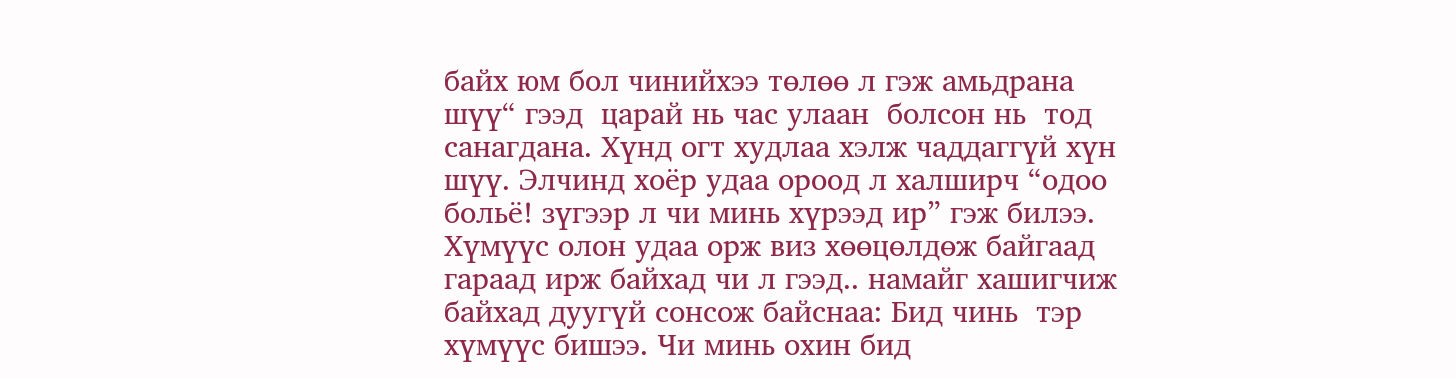байх юм бол чинийхээ төлөө л гэж амьдрана шүү“ гээд  царай нь час улаан  болсон нь  тод санагдана. Хүнд огт худлаа хэлж чаддаггүй хүн шүү. Элчинд хоёр удаа ороод л халширч “одоо больё! зүгээр л чи минь хүрээд ир” гэж билээ. Хүмүүс олон удаа орж виз хөөцөлдөж байгаад гараад ирж байхад чи л гээд.. намайг хашигчиж байхад дуугүй сонсож байснаа: Бид чинь  тэр хүмүүс бишээ. Чи минь охин бид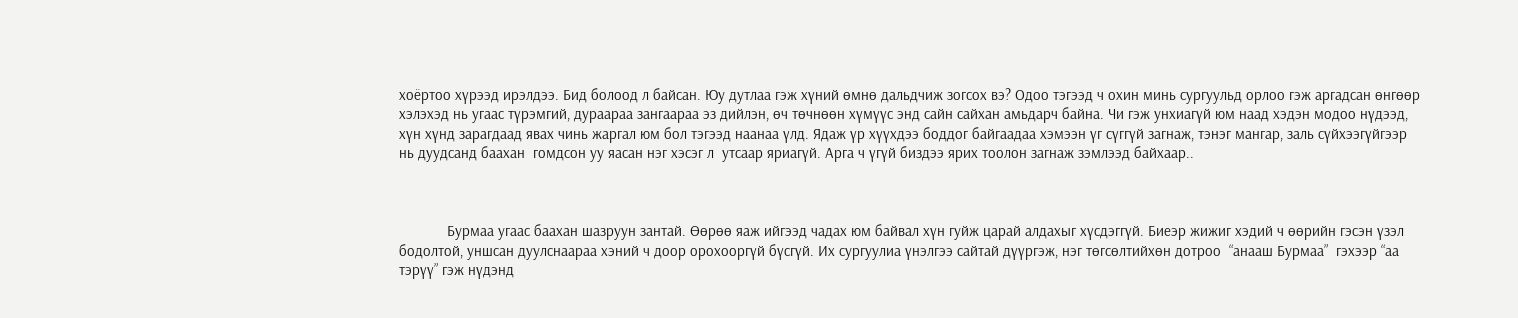хоёртоо хүрээд ирэлдээ. Бид болоод л байсан. Юу дутлаа гэж хүний өмнө дальдчиж зогсох вэ? Одоо тэгээд ч охин минь сургуульд орлоо гэж аргадсан өнгөөр хэлэхэд нь угаас түрэмгий, дураараа зангаараа эз дийлэн, өч төчнөөн хүмүүс энд сайн сайхан амьдарч байна. Чи гэж унхиагүй юм наад хэдэн модоо нүдээд, хүн хүнд зарагдаад явах чинь жаргал юм бол тэгээд наанаа үлд. Ядаж үр хүүхдээ боддог байгаадаа хэмээн үг сүггүй загнаж, тэнэг мангар, заль сүйхээгүйгээр нь дуудсанд баахан  гомдсон уу яасан нэг хэсэг л  утсаар яриагүй. Арга ч үгүй биздээ ярих тоолон загнаж зэмлээд байхаар..



            Бурмаа угаас баахан шазруун зантай. Өөрөө яаж ийгээд чадах юм байвал хүн гуйж царай алдахыг хүсдэггүй. Биеэр жижиг хэдий ч өөрийн гэсэн үзэл бодолтой, уншсан дуулснаараа хэний ч доор орохооргүй бүсгүй. Их сургуулиа үнэлгээ сайтай дүүргэж, нэг төгсөлтийхөн дотроо  “анааш Бурмаа”  гэхээр “аа тэрүү” гэж нүдэнд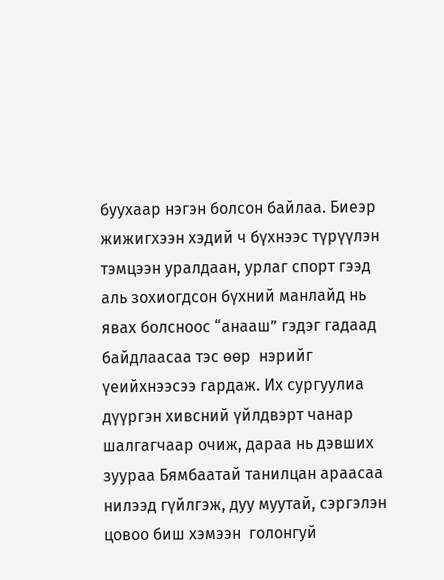буухаар нэгэн болсон байлаа. Биеэр жижигхээн хэдий ч бүхнээс түрүүлэн тэмцээн уралдаан, урлаг спорт гээд аль зохиогдсон бүхний манлайд нь явах болсноос “анааш” гэдэг гадаад байдлаасаа тэс өөр  нэрийг үеийхнээсээ гардаж. Их сургуулиа дүүргэн хивсний үйлдвэрт чанар шалгагчаар очиж, дараа нь дэвших  зуураа Бямбаатай танилцан араасаа нилээд гүйлгэж, дуу муутай, сэргэлэн цовоо биш хэмээн  голонгуй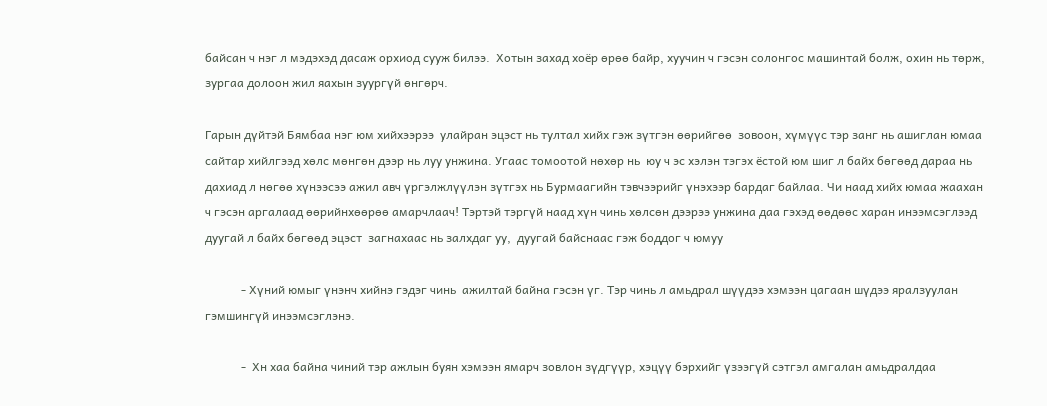байсан ч нэг л мэдэхэд дасаж орхиод сууж билээ.  Хотын захад хоёр өрөө байр, хуучин ч гэсэн солонгос машинтай болж, охин нь төрж, зургаа долоон жил яахын зуургүй өнгөрч.

Гарын дүйтэй Бямбаа нэг юм хийхээрээ  улайран эцэст нь тултал хийх гэж зүтгэн өөрийгөө  зовоон, хүмүүс тэр занг нь ашиглан юмаа сайтар хийлгээд хөлс мөнгөн дээр нь луу унжина. Угаас томоотой нөхөр нь  юу ч эс хэлэн тэгэх ёстой юм шиг л байх бөгөөд дараа нь дахиад л нөгөө хүнээсээ ажил авч үргэлжлүүлэн зүтгэх нь Бурмаагийн тэвчээрийг үнэхээр бардаг байлаа. Чи наад хийх юмаа жаахан ч гэсэн аргалаад өөрийнхөөрөө амарчлаач! Тэртэй тэргүй наад хүн чинь хөлсөн дээрээ унжина даа гэхэд өөдөөс харан инээмсэглээд дуугай л байх бөгөөд эцэст  загнахаас нь залхдаг уу,  дуугай байснаас гэж боддог ч юмуу

            - Хүний юмыг үнэнч хийнэ гэдэг чинь  ажилтай байна гэсэн үг. Тэр чинь л амьдрал шүүдээ хэмээн цагаан шүдээ яралзуулан гэмшингүй инээмсэглэнэ.

            -  Хн хаа байна чиний тэр ажлын буян хэмээн ямарч зовлон зүдгүүр, хэцүү бэрхийг үзээгүй сэтгэл амгалан амьдралдаа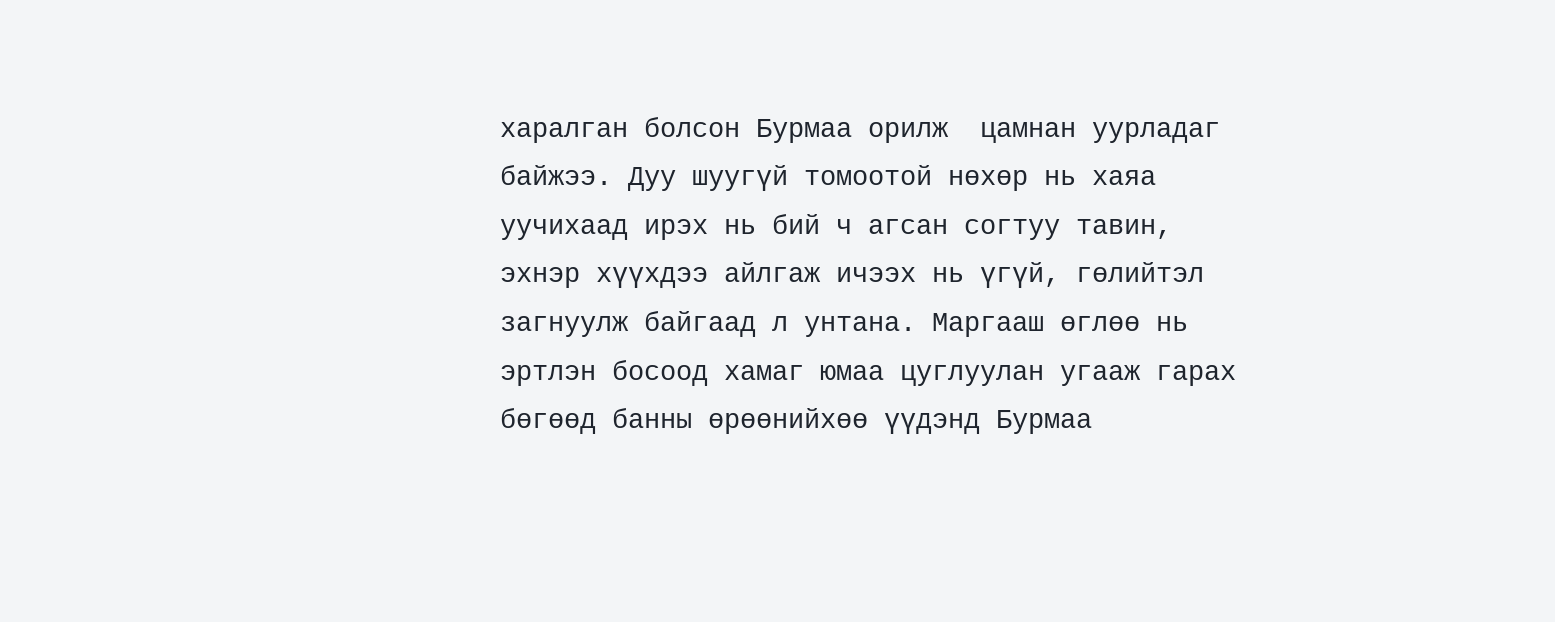харалган болсон Бурмаа орилж  цамнан уурладаг байжээ. Дуу шуугүй томоотой нөхөр нь хаяа уучихаад ирэх нь бий ч агсан согтуу тавин, эхнэр хүүхдээ айлгаж ичээх нь үгүй, гөлийтэл загнуулж байгаад л унтана. Маргааш өглөө нь эртлэн босоод хамаг юмаа цуглуулан угааж гарах бөгөөд банны өрөөнийхөө үүдэнд Бурмаа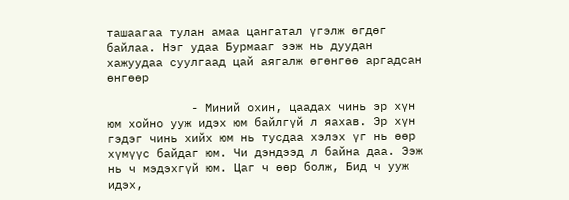ташаагаа тулан амаа цангатал үгэлж өгдөг байлаа. Нэг удаа Бурмааг ээж нь дуудан хажуудаа суулгаад цай аягалж өгөнгөө аргадсан өнгөөр

            - Миний охин, цаадах чинь эр хүн юм хойно ууж идэх юм байлгүй л яахав. Эр хүн гэдэг чинь хийх юм нь тусдаа хэлэх үг нь өөр хүмүүс байдаг юм. Чи дэндээд л байна даа. Ээж нь ч мэдэхгүй юм. Цаг ч өөр болж, Бид ч ууж идэх,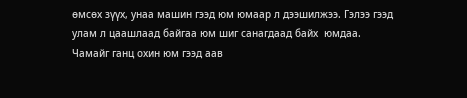өмсөх зүүх, унаа машин гээд юм юмаар л дээшилжээ. Гэлээ гээд улам л цаашлаад байгаа юм шиг санагдаад байх  юмдаа. Чамайг ганц охин юм гээд аав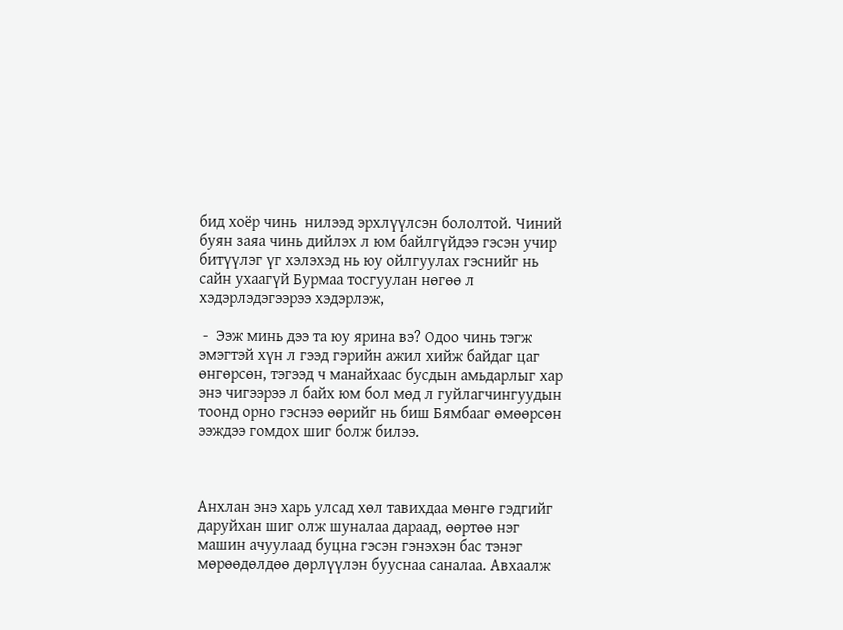бид хоёр чинь  нилээд эрхлүүлсэн бололтой. Чиний буян заяа чинь дийлэх л юм байлгүйдээ гэсэн учир битүүлэг үг хэлэхэд нь юу ойлгуулах гэснийг нь сайн ухаагүй Бурмаа тосгуулан нөгөө л хэдэрлэдэгээрээ хэдэрлэж,

 -  Ээж минь дээ та юу ярина вэ? Одоо чинь тэгж эмэгтэй хүн л гээд гэрийн ажил хийж байдаг цаг өнгөрсөн, тэгээд ч манайхаас бусдын амьдарлыг хар энэ чигээрээ л байх юм бол мөд л гуйлагчингуудын тоонд орно гэснээ өөрийг нь биш Бямбааг өмөөрсөн ээждээ гомдох шиг болж билээ.



Анхлан энэ харь улсад хөл тавихдаа мөнгө гэдгийг даруйхан шиг олж шуналаа дараад, өөртөө нэг машин ачуулаад буцна гэсэн гэнэхэн бас тэнэг мөрөөдөлдөө дөрлүүлэн бууснаа саналаа. Авхаалж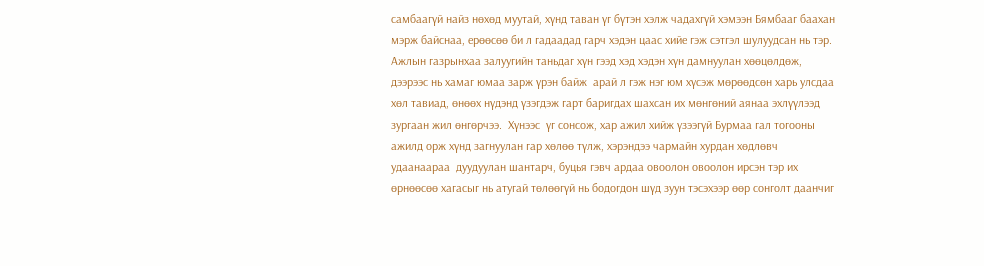самбаагүй найз нөхөд муутай, хүнд таван үг бүтэн хэлж чадахгүй хэмээн Бямбааг баахан мэрж байснаа, ерөөсөө би л гадаадад гарч хэдэн цаас хийе гэж сэтгэл шулуудсан нь тэр. Ажлын газрынхаа залуугийн таньдаг хүн гээд хэд хэдэн хүн дамнуулан хөөцөлдөж, дээрээс нь хамаг юмаа зарж үрэн байж  арай л гэж нэг юм хүсэж мөрөөдсөн харь улсдаа хөл тавиад, өнөөх нүдэнд үзэгдэж гарт баригдах шахсан их мөнгөний аянаа эхлүүлээд зургаан жил өнгөрчээ.  Хүнээс  үг сонсож, хар ажил хийж үзээгүй Бурмаа гал тогооны ажилд орж хүнд загнуулан гар хөлөө түлж, хэрэндээ чармайн хурдан хөдлөвч удаанаараа  дуудуулан шантарч, буцья гэвч ардаа овоолон овоолон ирсэн тэр их өрнөөсөө хагасыг нь атугай төлөөгүй нь бодогдон шүд зуун тэсэхээр өөр сонголт даанчиг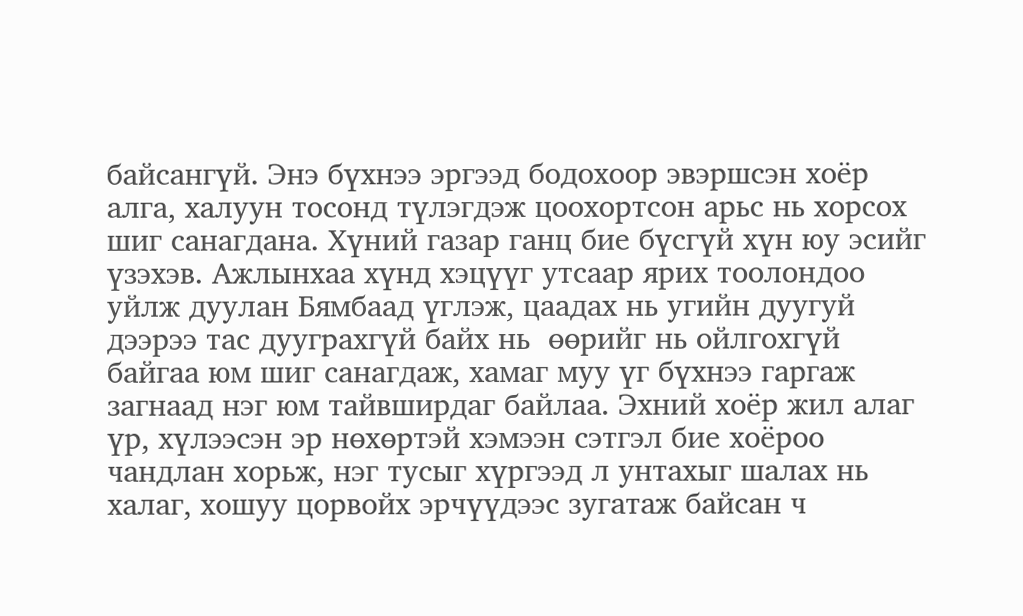байсангүй. Энэ бүхнээ эргээд бодохоор эвэршсэн хоёр алга, халуун тосонд түлэгдэж цоохортсон арьс нь хорсох шиг санагдана. Хүний газар ганц бие бүсгүй хүн юу эсийг үзэхэв. Ажлынхаа хүнд хэцүүг утсаар ярих тоолондоо уйлж дуулан Бямбаад үглэж, цаадах нь угийн дуугуй дээрээ тас дууграхгүй байх нь  өөрийг нь ойлгохгүй байгаа юм шиг санагдаж, хамаг муу үг бүхнээ гаргаж загнаад нэг юм тайвширдаг байлаа. Эхний хоёр жил алаг үр, хүлээсэн эр нөхөртэй хэмээн сэтгэл бие хоёроо чандлан хорьж, нэг тусыг хүргээд л унтахыг шалах нь халаг, хошуу цорвойх эрчүүдээс зугатаж байсан ч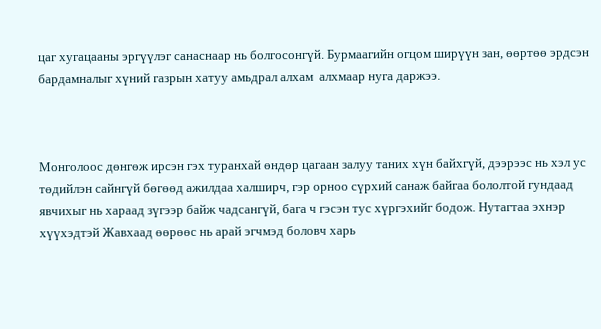цаг хугацааны эргүүлэг санаснаар нь болгосонгүй. Бурмаагийн огцом ширүүн зан, өөртөө эрдсэн бардамналыг хүний газрын хатуу амьдрал алхам  алхмаар нуга даржээ.



Монголоос дөнгөж ирсэн гэх туранхай өндөр цагаан залуу таних хүн байхгүй, дээрээс нь хэл ус төдийлэн сайнгүй бөгөөд ажилдаа халширч, гэр орноо сүрхий санаж байгаа бололтой гундаад явчихыг нь хараад зүгээр байж чадсангүй, бага ч гэсэн тус хүргэхийг бодож. Нутагтаа эхнэр хүүхэдтэй Жавхаад өөрөөс нь арай эгчмэд боловч харь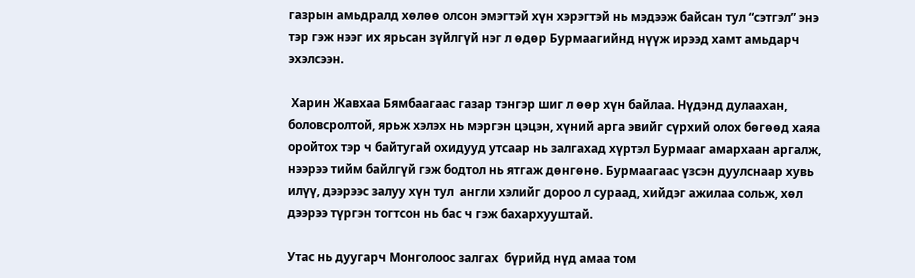газрын амьдралд хөлөө олсон эмэгтэй хүн хэрэгтэй нь мэдээж байсан тул “сэтгэл” энэ тэр гэж нээг их ярьсан зүйлгүй нэг л өдөр Бурмаагийнд нүүж ирээд хамт амьдарч эхэлсээн.

 Харин Жавхаа Бямбаагаас газар тэнгэр шиг л өөр хүн байлаа. Нүдэнд дулаахан, боловсролтой, ярьж хэлэх нь мэргэн цэцэн, хүний арга эвийг сүрхий олох бөгөөд хаяа оройтох тэр ч байтугай охидууд утсаар нь залгахад хүртэл Бурмааг амархаан аргалж, нээрээ тийм байлгүй гэж бодтол нь ятгаж дөнгөнө. Бурмаагаас үзсэн дуулснаар хувь илүү, дээрээс залуу хүн тул  англи хэлийг дороо л сураад, хийдэг ажилаа сольж, хөл дээрээ түргэн тогтсон нь бас ч гэж бахархууштай.

Утас нь дуугарч Монголоос залгах  бүрийд нүд амаа том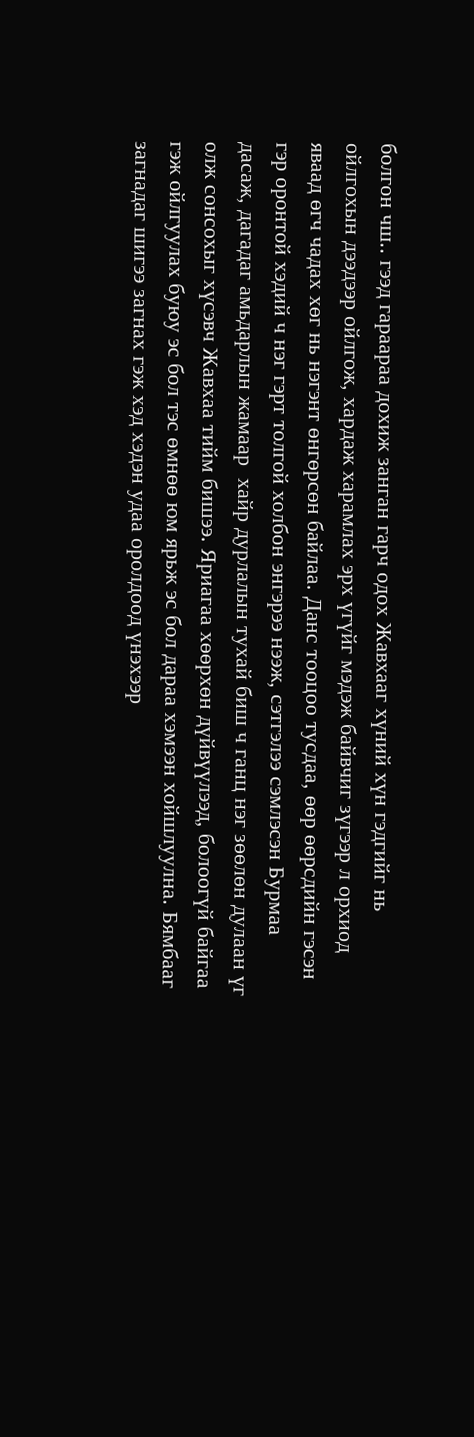болгон чш.. гээд гараараа дохиж занган гарч одох Жавхааг хүний хүн гэдгийг нь ойлгохын дээдээр ойлгож, хардаж харамлах эрх үгүйг мэдэж байвчиг зүгээр л орхиод яваад өгч чадах хөг нь нэгэнт өнгөрсөн байлаа. Данс тооцоо тусдаа, өөр өөрсдийн гэсэн гэр оронтой хэдий ч нэг гэрт толгой холбон энгэрээ нээж, сэтгэлээ сэмлэсэн Бурмаа дасаж, дагадаг амьдарлын жамаар  хайр дурлалын тухай биш ч ганц нэг зөөлөн дулаан үг олж сонсохыг хүсэвч Жавхаа тийм бишээ. Яриагаа хөөрхөн дүйвүүлээд, болоогүй байгаа гэж ойлгуулах буюу эс бол тэс өмнөө юм ярьж эс бол дараа хэмээн хойшлуулна. Бямбааг загнадаг шигээ загнах гэж хэд хэдэн удаа оролдоод үнэхээр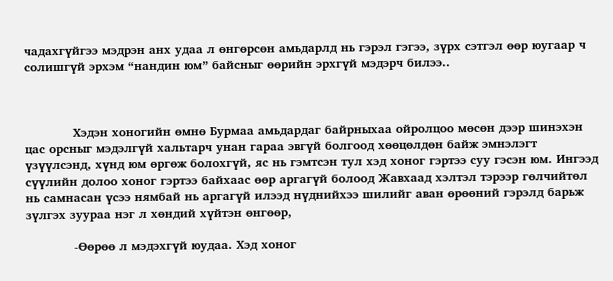чадахгүйгээ мэдрэн анх удаа л өнгөрсөн амьдарлд нь гэрэл гэгээ, зүрх сэтгэл өөр юугаар ч солишгүй эрхэм “нандин юм” байсныг өөрийн эрхгүй мэдэрч билээ..



            Хэдэн хоногийн өмнө Бурмаа амьдардаг байрныхаа ойролцоо мөсөн дээр шинэхэн цас орсныг мэдэлгүй хальтарч унан гараа эвгүй болгоод хөөцөлдөн байж эмнэлэгт үзүүлсэнд, хүнд юм өргөж болохгүй, яс нь гэмтсэн тул хэд хоног гэртээ суу гэсэн юм. Ингээд сүүлийн долоо хоног гэртээ байхаас өөр аргагүй болоод Жавхаад хэлтэл тэрээр гөлчийтөл нь самнасан үсээ нямбай нь аргагүй илээд нүднийхээ шилийг аван өрөөний гэрэлд барьж зүлгэх зуураа нэг л хөндий хүйтэн өнгөөр,

            -Өөрөө л мэдэхгүй юудаа. Хэд хоног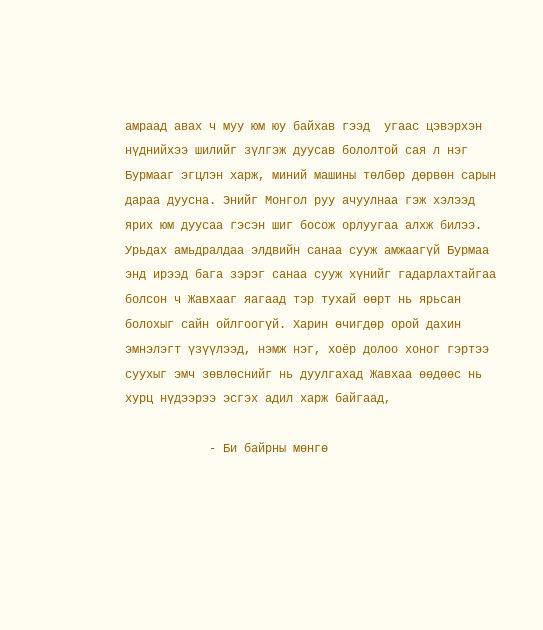амраад авах ч муу юм юу байхав гээд  угаас цэвэрхэн нүднийхээ шилийг зүлгэж дуусав бололтой сая л нэг Бурмааг эгцлэн харж, миний машины төлбөр дөрвөн сарын дараа дуусна. Энийг Монгол руу ачуулнаа гэж хэлээд ярих юм дуусаа гэсэн шиг босож орлуугаа алхж билээ.  Урьдах амьдралдаа элдвийн санаа сууж амжаагүй Бурмаа энд ирээд бага зэрэг санаа сууж хүнийг гадарлахтайгаа болсон ч Жавхааг яагаад тэр тухай өөрт нь ярьсан болохыг сайн ойлгоогүй. Харин өчигдөр орой дахин эмнэлэгт үзүүлээд, нэмж нэг, хоёр долоо хоног гэртээ суухыг эмч зөвлөснийг нь дуулгахад Жавхаа өөдөөс нь хурц нүдээрээ эсгэх адил харж байгаад,

            - Би байрны мөнгө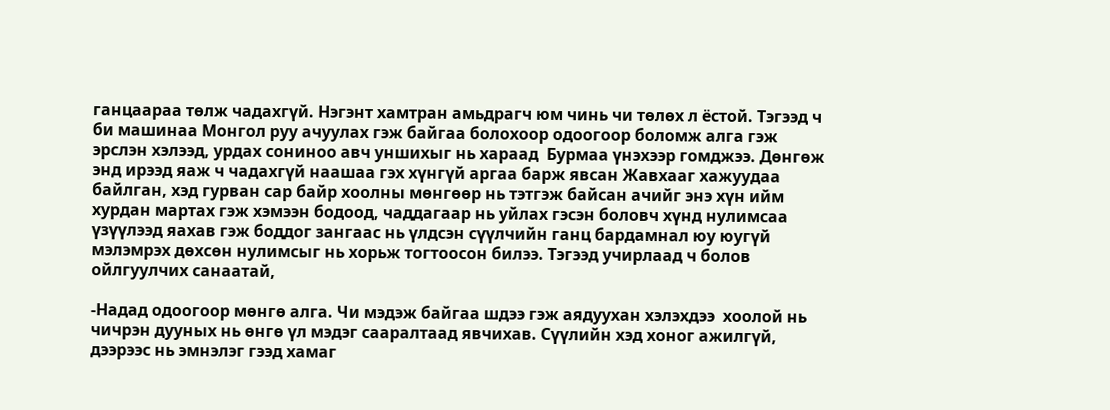ганцаараа төлж чадахгүй. Нэгэнт хамтран амьдрагч юм чинь чи төлөх л ёстой. Тэгээд ч би машинаа Монгол руу ачуулах гэж байгаа болохоор одоогоор боломж алга гэж эрслэн хэлээд, урдах сониноо авч уншихыг нь хараад  Бурмаа үнэхээр гомджээ. Дөнгөж энд ирээд яаж ч чадахгүй наашаа гэх хүнгүй аргаа барж явсан Жавхааг хажуудаа байлган, хэд гурван сар байр хоолны мөнгөөр нь тэтгэж байсан ачийг энэ хүн ийм хурдан мартах гэж хэмээн бодоод, чаддагаар нь уйлах гэсэн боловч хүнд нулимсаа үзүүлээд яахав гэж боддог зангаас нь үлдсэн сүүлчийн ганц бардамнал юу юугүй мэлэмрэх дөхсөн нулимсыг нь хорьж тогтоосон билээ. Тэгээд учирлаад ч болов ойлгуулчих санаатай,

-Надад одоогоор мөнгө алга. Чи мэдэж байгаа шдээ гэж аядуухан хэлэхдээ  хоолой нь чичрэн дууных нь өнгө үл мэдэг сааралтаад явчихав. Сүүлийн хэд хоног ажилгүй, дээрээс нь эмнэлэг гээд хамаг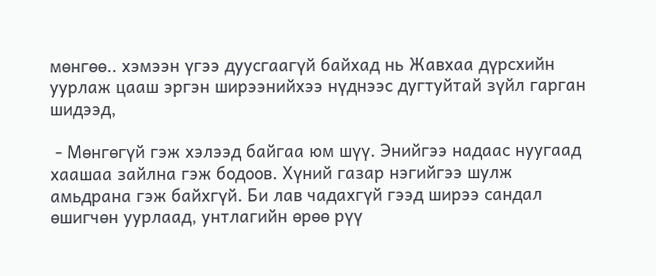мөнгөө.. хэмээн үгээ дуусгаагүй байхад нь Жавхаа дүрсхийн уурлаж цааш эргэн ширээнийхээ нүднээс дугтуйтай зүйл гарган шидээд,

 - Мөнгөгүй гэж хэлээд байгаа юм шүү. Энийгээ надаас нуугаад хаашаа зайлна гэж бодоов. Хүний газар нэгийгээ шулж амьдрана гэж байхгүй. Би лав чадахгүй гээд ширээ сандал өшигчөн уурлаад, унтлагийн өрөө рүү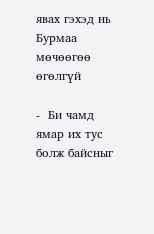явах гэхэд нь Бурмаа мөчөөгөө өгөлгүй

-  Би чамд ямар их тус болж байсныг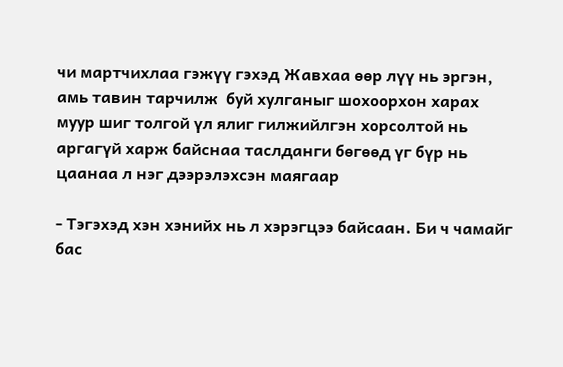чи мартчихлаа гэжүү гэхэд Жавхаа өөр лүү нь эргэн, амь тавин тарчилж  буй хулганыг шохоорхон харах муур шиг толгой үл ялиг гилжийлгэн хорсолтой нь аргагүй харж байснаа таслданги бөгөөд үг бүр нь цаанаа л нэг дээрэлэхсэн маягаар

- Тэгэхэд хэн хэнийх нь л хэрэгцээ байсаан. Би ч чамайг бас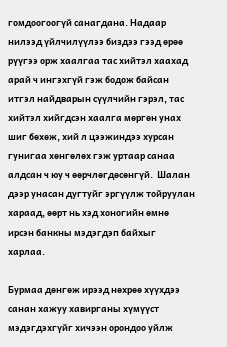гомдоогоогүй санагдана. Надаар нилээд үйлчилүүлээ биздээ гээд өрөө рүүгээ орж хаалгаа тас хийтэл хаахад арай ч ингэхгүй гэж бодож байсан итгэл найдварын сүүлчийн гэрэл, тас хийтэл хийгдсэн хаалга мөргөн унах шиг бөхөж, хий л цээжиндээ хурсан гунигаа хөнгөлөх гэж уртаар санаа алдсан ч юу ч өөрчлөгдөсөнгүй.  Шалан дээр унасан дугтуйг эргүүлж тойруулан хараад, өөрт нь хэд хоногийн өмнө ирсэн банкны мэдэгдэп байхыг  харлаа.

Бурмаа дөнгөж ирээд нөхрөө хүүхдээ санан хажуу хавирганы хүмүүст мэдэгдэхгүйг хичээн орондоо уйлж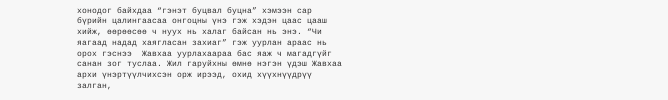хонодог байхдаа “гэнэт буцвал буцна” хэмээн сар бүрийн цалингаасаа онгоцны үнэ гэж хэдэн цаас цааш хийж, өөрөөсөө ч нуух нь халаг байсан нь энэ. “Чи яагаад надад хаягласан захиаг” гэж уурлан араас нь орох гэснээ  Жавхаа уурлахаараа бас яаж ч магадгүйг санан зог туслаа. Жил гаруйхны өмнө нэгэн үдэш Жавхаа архи үнэртүүлчихсэн орж ирээд, охид хүүхнүүдрүү залган,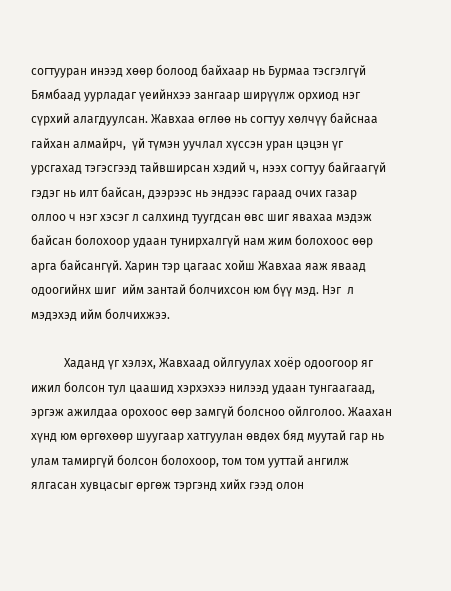согтууран инээд хөөр болоод байхаар нь Бурмаа тэсгэлгүй Бямбаад уурладаг үеийнхээ зангаар ширүүлж орхиод нэг сүрхий алагдуулсан. Жавхаа өглөө нь согтуу хөлчүү байснаа гайхан алмайрч,  үй түмэн уучлал хүссэн уран цэцэн үг урсгахад тэгэсгээд тайвширсан хэдий ч, нээх согтуу байгаагүй гэдэг нь илт байсан, дээрээс нь эндээс гараад очих газар оллоо ч нэг хэсэг л салхинд туугдсан өвс шиг явахаа мэдэж байсан болохоор удаан тунирхалгүй нам жим болохоос өөр арга байсангүй. Харин тэр цагаас хойш Жавхаа яаж яваад одоогийнх шиг  ийм зантай болчихсон юм бүү мэд. Нэг  л мэдэхэд ийм болчихжээ.

           Хаданд үг хэлэх, Жавхаад ойлгуулах хоёр одоогоор яг ижил болсон тул цаашид хэрхэхээ нилээд удаан тунгаагаад, эргэж ажилдаа орохоос өөр замгүй болсноо ойлголоо. Жаахан хүнд юм өргөхөөр шуугаар хатгуулан өвдөх бяд муутай гар нь улам тамиргүй болсон болохоор, том том ууттай ангилж ялгасан хувцасыг өргөж тэргэнд хийх гээд олон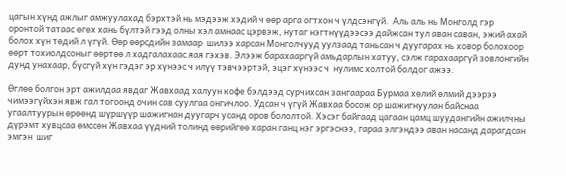цагын хүнд ажлыг амжуулахад бэрхтэй нь мэдээж хэдий ч өөр арга огтхон ч үлдсэнгүй.  Аль аль нь Монголд гэр оронтой татаас өгөх хань бүлтэй гээд олны хэл амнаас цэрвэж, нутаг нэгтнүүдээсээ дайжсан тул аван саван, эжий ахай болох хүн төдий л үгүй. Өөр өөрсдийн замаар  шилээ харсан Монголчууд уулзаад таньсан ч дуугарах нь ховор болохоор  өөрт тохиолдсоныг өөртөө л хадгалахаас яая гэхэв. Элээж барахааргүй амьдарлын хатуу, сэлж гарахааргүй зовлонгийн дунд унахаар, бүсгүй хүн гэдэг эр хүнээс ч илүү тэвчээртэй, эцэг хүнээс ч  нулимс холтой болдог ажээ.

Өглөө болгон эрт ажилдаа явдаг Жавхаад халуун кофе бэлдээд сурчихсан зангаараа Бурмаа хөлий өлмий дээрээ чимээгүйхэн явж гал тогоонд очин сав суулгаа онгичлоо. Удсан ч үгүй Жавхаа босож ор шажигнуулан байснаа угаалтуурын өрөөнд шүршүүр шажигнан дуугарч усанд оров бололтой. Хэсэг байгаад цагаан цамц шуудангийн ажилчны дүрэмт хувцсаа өмссөн Жавхаа үүдний толинд өөрийгөө харан ганц нэг эргэснээ, гараа элгэндээ аван насанд дарагдсан эмгэн  шиг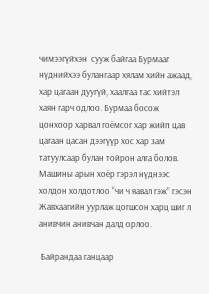чимээгүйхэн  сууж байгаа Бурмааг нүднийхээ булангаар хялам хийн ажаад, хар цагаан дуугүй, хаалгаа тас хийтэл хаян гарч одлоо. Бурмаа босож цонхоор харвал гоёмсог хар жийп цав цагаан цасан дээгүүр хос хар зам татуулсаар булан тойрон алга болов. Машины арын хоёр гэрэл нүднээс холдон холдотлоо “чи ч яавал гэж” гэсэн  Жавхаагийн уурлаж цогшсон харц шиг л анивчин анивчан далд орлоо.

 Байрандаа ганцаар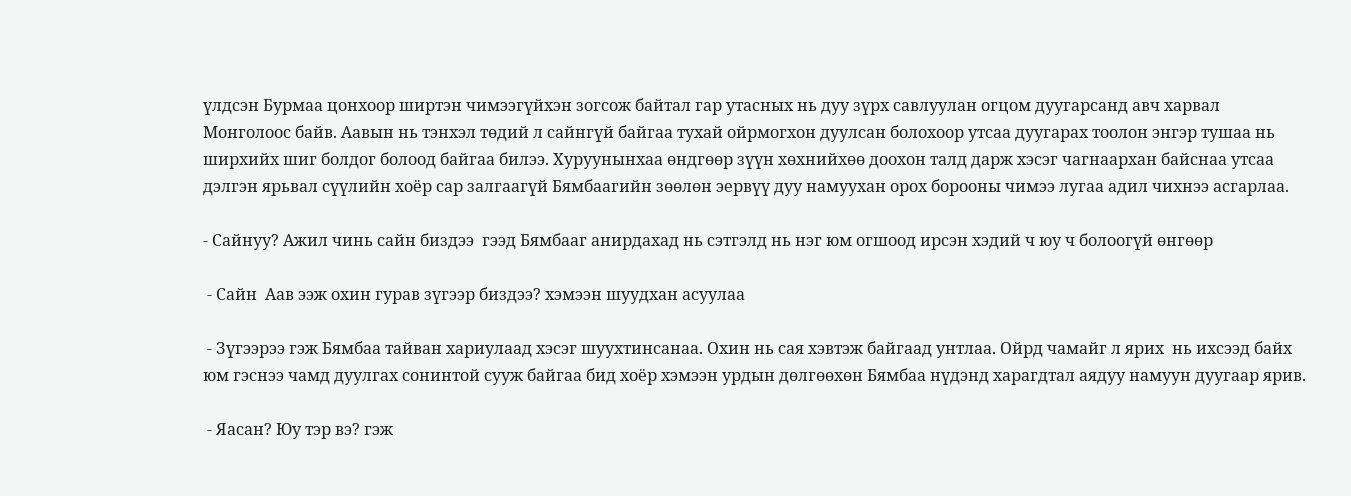үлдсэн Бурмаа цонхоор ширтэн чимээгүйхэн зогсож байтал гар утасных нь дуу зүрх савлуулан огцом дуугарсанд авч харвал Монголоос байв. Аавын нь тэнхэл төдий л сайнгүй байгаа тухай ойрмогхон дуулсан болохоор утсаа дуугарах тоолон энгэр тушаа нь ширхийх шиг болдог болоод байгаа билээ. Хуруунынхаа өндгөөр зүүн хөхнийхөө доохон талд дарж хэсэг чагнаархан байснаа утсаа дэлгэн ярьвал сүүлийн хоёр сар залгаагүй Бямбаагийн зөөлөн эервүү дуу намуухан орох борооны чимээ лугаа адил чихнээ асгарлаа.

- Сайнуу? Ажил чинь сайн биздээ  гээд Бямбааг анирдахад нь сэтгэлд нь нэг юм огшоод ирсэн хэдий ч юу ч болоогүй өнгөөр

 - Сайн  Аав ээж охин гурав зүгээр биздээ? хэмээн шуудхан асуулаа

 - Зүгээрээ гэж Бямбаа тайван хариулаад хэсэг шуухтинсанаа. Охин нь сая хэвтэж байгаад унтлаа. Ойрд чамайг л ярих  нь ихсээд байх юм гэснээ чамд дуулгах сонинтой сууж байгаа бид хоёр хэмээн урдын дөлгөөхөн Бямбаа нүдэнд харагдтал аядуу намуун дуугаар ярив.

 - Яасан? Юу тэр вэ? гэж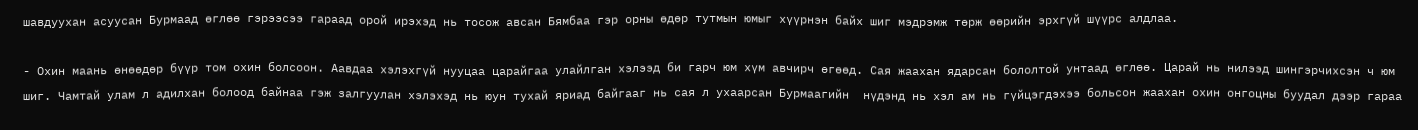шавдуухан асуусан Бурмаад өглөө гэрээсээ гараад орой ирэхэд нь тосож авсан Бямбаа гэр орны өдөр тутмын юмыг хүүрнэн байх шиг мэдрэмж төрж өөрийн эрхгүй шүүрс алдлаа.

- Охин маань өнөөдөр бүүр том охин болсоон. Аавдаа хэлэхгүй нууцаа царайгаа улайлган хэлээд би гарч юм хүм авчирч өгөөд. Сая жаахан ядарсан бололтой унтаад өглөө. Царай нь нилээд шингэрчихсэн ч юм шиг. Чамтай улам л адилхан болоод байнаа гэж залгуулан хэлэхэд нь юун тухай яриад байгааг нь сая л ухаарсан Бурмаагийн  нүдэнд нь хэл ам нь гүйцэгдэхээ больсон жаахан охин онгоцны буудал дээр гараа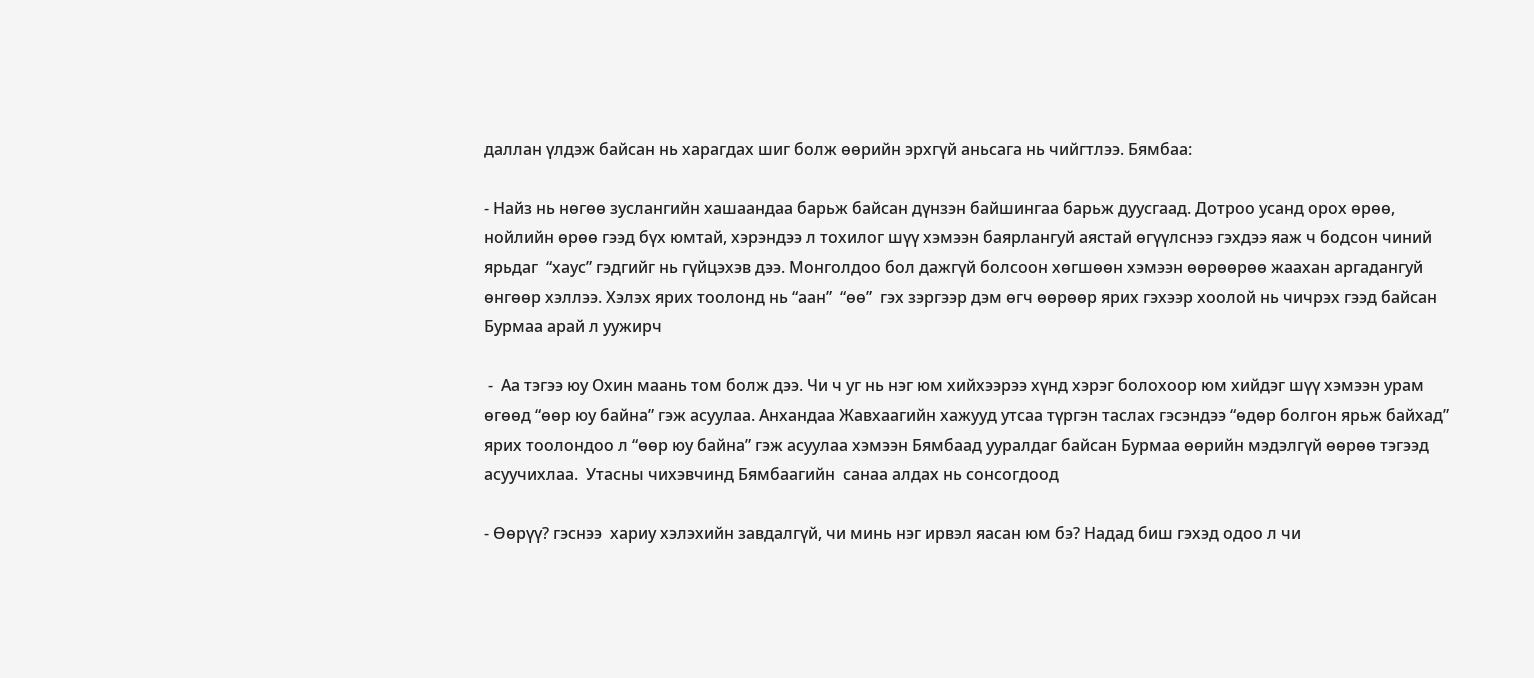даллан үлдэж байсан нь харагдах шиг болж өөрийн эрхгүй аньсага нь чийгтлээ. Бямбаа:

- Найз нь нөгөө зуслангийн хашаандаа барьж байсан дүнзэн байшингаа барьж дуусгаад. Дотроо усанд орох өрөө, нойлийн өрөө гээд бүх юмтай, хэрэндээ л тохилог шүү хэмээн баярлангуй аястай өгүүлснээ гэхдээ яаж ч бодсон чиний ярьдаг  “хаус” гэдгийг нь гүйцэхэв дээ. Монголдоо бол дажгүй болсоон хөгшөөн хэмээн өөрөөрөө жаахан аргадангуй өнгөөр хэллээ. Хэлэх ярих тоолонд нь “аан”  “өө”  гэх зэргээр дэм өгч өөрөөр ярих гэхээр хоолой нь чичрэх гээд байсан Бурмаа арай л уужирч

 -  Аа тэгээ юу Охин маань том болж дээ. Чи ч уг нь нэг юм хийхээрээ хүнд хэрэг болохоор юм хийдэг шүү хэмээн урам өгөөд “өөр юу байна” гэж асуулаа. Анхандаа Жавхаагийн хажууд утсаа түргэн таслах гэсэндээ “өдөр болгон ярьж байхад” ярих тоолондоо л “өөр юу байна” гэж асуулаа хэмээн Бямбаад ууралдаг байсан Бурмаа өөрийн мэдэлгүй өөрөө тэгээд асуучихлаа.  Утасны чихэвчинд Бямбаагийн  санаа алдах нь сонсогдоод

- Өөрүү? гэснээ  хариу хэлэхийн завдалгүй, чи минь нэг ирвэл яасан юм бэ? Надад биш гэхэд одоо л чи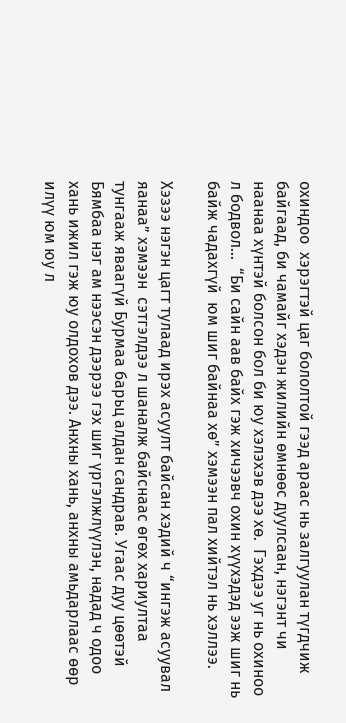охиндоо  хэрэгтэй цаг бололтой гээд араас нь залгуулан түгдчиж байгаад, би чамайг хэдэн жилийн өмнөөс дуулсаан, нэгэнт чи наанаа хүнтэй болсон бол би юу хэлэхэв дээ хө.  Гэхдээ уг нь охиноо л бодвол…  “Би сайн аав байх гэж хичээвч охин хүүхэдэд ээж шиг нь байж чадахгүй  юм шиг байнаа хө” хэмээн пал хийтэл нь хэллээ.

Хэзээ нэгэн цагт тулаад ирэх асуулт байсан хэдий ч “ингэж асуувал яанаа” хэмээн  сэтгэлдээ л шаналж байснаас өгөх хариултаа тунгааж яваагүй Бурмаа барьц алдан сандрав. Угаас дуу цөөтэй Бямбаа нэг ам нээсэн дээрээ гэх шиг үргэлжлүүлэн, надад ч одоо хань ижил гэж юу олдохов дээ. Анхны хань, анхны амьдарлаас өөр илүү юм юу л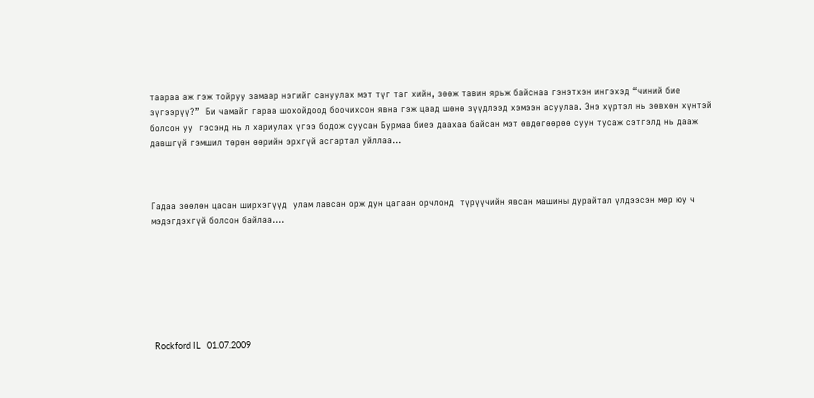таараа аж гэж тойруу замаар нэгийг сануулах мэт түг таг хийн, зөөж тавин ярьж байснаа гэнэтхэн ингэхэд “чиний бие зүгээрүү?”  Би чамайг гараа шохойдоод боочихсон явна гэж цаад шөнө зүүдлээд хэмээн асуулаа. Энэ хүртэл нь зөвхөн хүнтэй болсон уу  гэсэнд нь л хариулах үгээ бодож суусан Бурмаа биеэ даахаа байсан мэт өвдөгөөрөө суун тусаж сэтгэлд нь дааж давшгүй гэмшил төрөн өөрийн эрхгүй асгартал уйллаа...



Гадаа зөөлөн цасан ширхэгүүд  улам лавсан орж дун цагаан орчлонд  түрүүчийн явсан машины дурайтал үлдээсэн мөр юу ч мэдэгдэхгүй болсон байлаа....







 Rockford IL   01.07.2009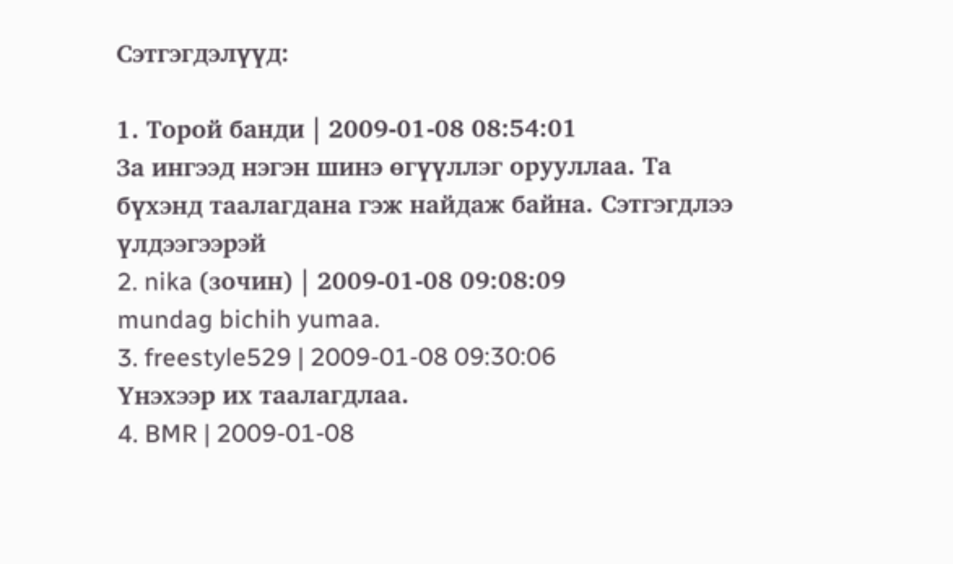Сэтгэгдэлүүд:

1. Торой банди | 2009-01-08 08:54:01
За ингээд нэгэн шинэ өгүүллэг орууллаа. Та бүхэнд таалагдана гэж найдаж байна. Сэтгэгдлээ үлдээгээрэй
2. nika (зочин) | 2009-01-08 09:08:09
mundag bichih yumaa.
3. freestyle529 | 2009-01-08 09:30:06
Үнэхээр их таалагдлаа.
4. BMR | 2009-01-08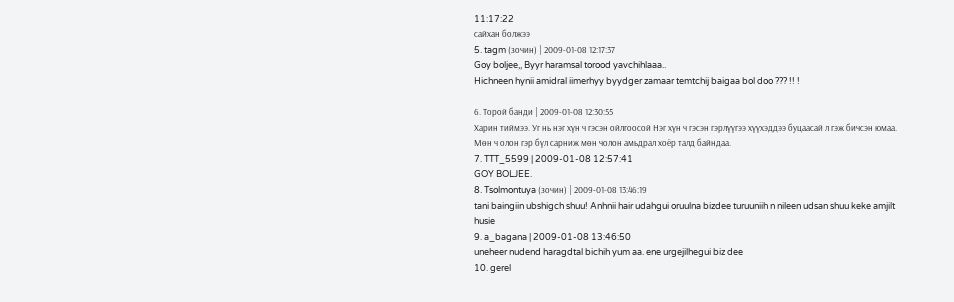11:17:22
сайхан болжээ
5. tagm (зочин) | 2009-01-08 12:17:37
Goy boljee,, Byyr haramsal torood yavchihlaaa..
Hichneen hynii amidral iimerhyy byydger zamaar temtchij baigaa bol doo ??? !! !

6. Торой банди | 2009-01-08 12:30:55
Харин тиймээ. Уг нь нэг хүн ч гэсэн ойлгоосой Нэг хүн ч гэсэн гэрлүүгээ хүүхэддээ буцаасай л гэж бичсэн юмаа. Мөн ч олон гэр бүл сарниж мөн чолон амьдрал хоёр талд байндаа.
7. TTT_5599 | 2009-01-08 12:57:41
GOY BOLJEE.
8. Tsolmontuya (зочин) | 2009-01-08 13:46:19
tani baingiin ubshigch shuu! Anhnii hair udahgui oruulna bizdee turuuniih n nileen udsan shuu keke amjilt husie
9. a_bagana | 2009-01-08 13:46:50
uneheer nudend haragdtal bichih yum aa. ene urgejilhegui biz dee
10. gerel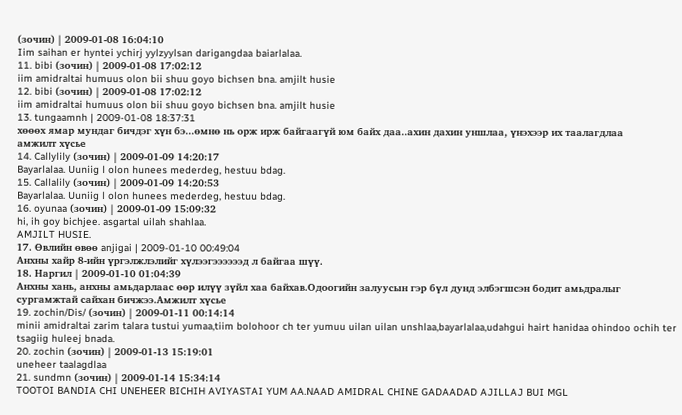(зочин) | 2009-01-08 16:04:10
Iim saihan er hyntei ychirj yylzyylsan darigangdaa baiarlalaa.
11. bibi (зочин) | 2009-01-08 17:02:12
iim amidraltai humuus olon bii shuu goyo bichsen bna. amjilt husie
12. bibi (зочин) | 2009-01-08 17:02:12
iim amidraltai humuus olon bii shuu goyo bichsen bna. amjilt husie
13. tungaamnh | 2009-01-08 18:37:31
хөөөх ямар мундаг бичдэг хүн бэ...өмнө нь орж ирж байгаагүй юм байх даа..ахин дахин уншлаа, үнэхээр их таалагдлаа
амжилт хүсье
14. Callylily (зочин) | 2009-01-09 14:20:17
Bayarlalaa. Uuniig l olon hunees mederdeg, hestuu bdag.
15. Callalily (зочин) | 2009-01-09 14:20:53
Bayarlalaa. Uuniig l olon hunees mederdeg, hestuu bdag.
16. oyunaa (зочин) | 2009-01-09 15:09:32
hi, ih goy bichjee. asgartal uilah shahlaa.
AMJILT HUSIE.
17. Өвлийн өвөө anjigai | 2009-01-10 00:49:04
Анхны хайр 8-ийн үргэлжлэлийг хүлээгээээээд л байгаа шүү.
18. Наргил | 2009-01-10 01:04:39
Анхны хань, анхны амьдарлаас өөр илүү зүйл хаа байхав.Одоогийн залуусын гэр бүл дунд элбэгшсэн бодит амьдралыг сургамжтай сайхан бичжээ.Амжилт хүсье
19. zochin/Dis/ (зочин) | 2009-01-11 00:14:14
minii amidraltai zarim talara tustui yumaa,tiim bolohoor ch ter yumuu uilan uilan unshlaa,bayarlalaa,udahgui hairt hanidaa ohindoo ochih ter tsagiig huleej bnada.
20. zochin (зочин) | 2009-01-13 15:19:01
uneheer taalagdlaa
21. sundmn (зочин) | 2009-01-14 15:34:14
TOOTOI BANDIA CHI UNEHEER BICHIH AVIYASTAI YUM AA.NAAD AMIDRAL CHINE GADAADAD AJILLAJ BUI MGL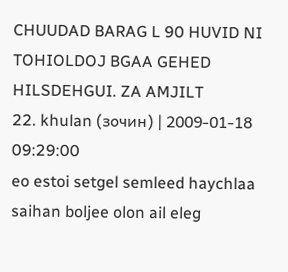CHUUDAD BARAG L 90 HUVID NI TOHIOLDOJ BGAA GEHED HILSDEHGUI. ZA AMJILT
22. khulan (зочин) | 2009-01-18 09:29:00
eo estoi setgel semleed haychlaa saihan boljee olon ail eleg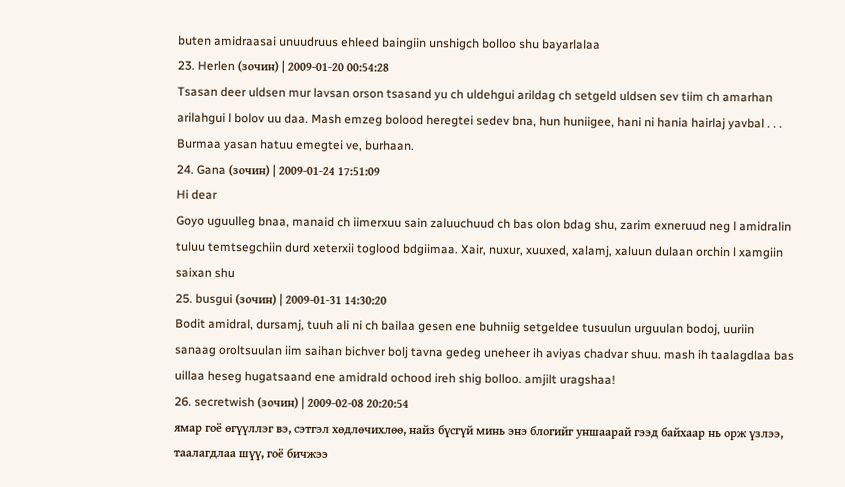buten amidraasai unuudruus ehleed baingiin unshigch bolloo shu bayarlalaa
23. Herlen (зочин) | 2009-01-20 00:54:28
Tsasan deer uldsen mur lavsan orson tsasand yu ch uldehgui arildag ch setgeld uldsen sev tiim ch amarhan arilahgui l bolov uu daa. Mash emzeg bolood heregtei sedev bna, hun huniigee, hani ni hania hairlaj yavbal . . . Burmaa yasan hatuu emegtei ve, burhaan.
24. Gana (зочин) | 2009-01-24 17:51:09
Hi dear
Goyo uguulleg bnaa, manaid ch iimerxuu sain zaluuchuud ch bas olon bdag shu, zarim exneruud neg l amidralin tuluu temtsegchiin durd xeterxii toglood bdgiimaa. Xair, nuxur, xuuxed, xalamj, xaluun dulaan orchin l xamgiin saixan shu
25. busgui (зочин) | 2009-01-31 14:30:20
Bodit amidral, dursamj, tuuh ali ni ch bailaa gesen ene buhniig setgeldee tusuulun urguulan bodoj, uuriin sanaag oroltsuulan iim saihan bichver bolj tavna gedeg uneheer ih aviyas chadvar shuu. mash ih taalagdlaa bas uillaa heseg hugatsaand ene amidrald ochood ireh shig bolloo. amjilt uragshaa!
26. secretwish (зочин) | 2009-02-08 20:20:54
ямар гоё өгүүллэг вэ, сэтгэл хөдлөчихлөө, найз бүсгүй минь энэ блогийг уншаарай гээд байхаар нь орж үзлээ, таалагдлаа шүү, гоё бичжээ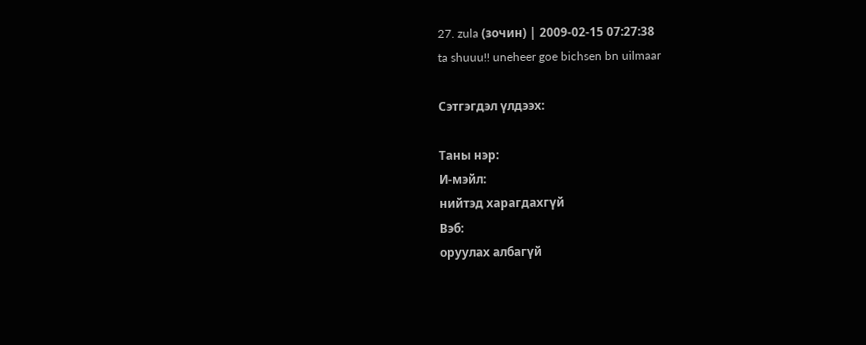27. zula (зочин) | 2009-02-15 07:27:38
ta shuuu!! uneheer goe bichsen bn uilmaar

Сэтгэгдэл үлдээх:

Таны нэр:
И-мэйл:
нийтэд харагдахгүй
Вэб:
оруулах албагүй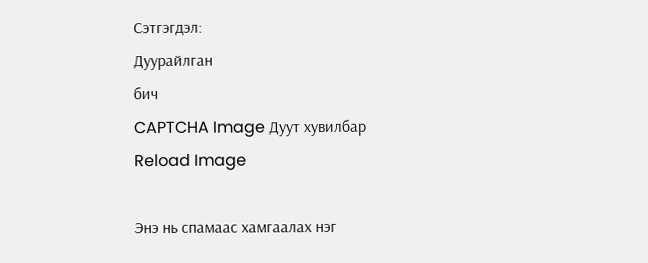Сэтгэгдэл:
Дуурайлган
бич
CAPTCHA Image Дуут хувилбар
Reload Image

Энэ нь спамаас хамгаалах нэг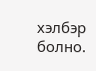хэлбэр болно.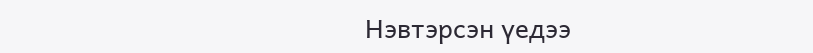Нэвтэрсэн үедээ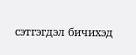сэтгэгдэл бичихэд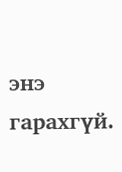энэ гарахгүй.